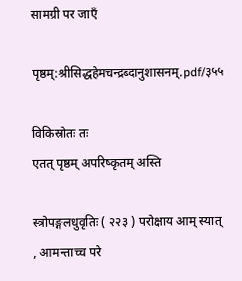सामग्री पर जाएँ

पृष्ठम्:श्रीसिद्धहेमचन्द्रब्दानुशासनम्.pdf/३५५

विकिस्रोतः तः
एतत् पृष्ठम् अपरिष्कृतम् अस्ति

स्त्रोपङ्गलधुवृतिः ( २२३ ) परोक्षाय आम् स्यात् , आमन्ताच्च परे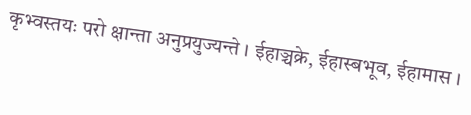कृभ्वस्तयः परो क्षान्ता अनुप्रयुज्यन्ते । ईहाञ्चक्रे, ईहास्बभूव, ईहामास ।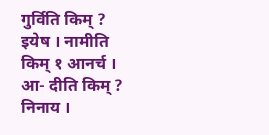गुर्विति किम् ? इयेष । नामीति किम् १ आनर्च । आ- दीति किम् ? निनाय ।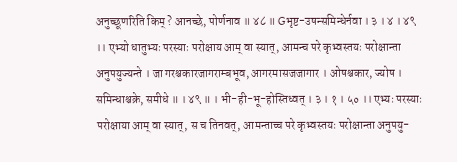अनुच्छूणरिति किम् ? आनच्छे, पोर्णनाव ॥ ४८ ॥ Gभृष्ट-उषन्समिन्धेर्नवा । ३ । ४ । ४९ ।। एभ्यो धातुभ्यः परस्याः परोक्षाय आम् वा स्यात्, आमन्च परे कृभ्वस्तयः परोक्षान्ता अनुपयुज्यन्ते । जा गरश्चकारजागराम्बभूव, आगरमासजजागार । ओषश्चकार, ज्योष । समिन्धाश्चक्रे, समीधे ॥ । ४९ ॥ । भी-ही-भू-होस्तिध्वत् । ३ । १ । ५० ।। एभ्यः परस्याः परोक्षाया आम् वा स्यात्, स च तिनवत्, आमन्ताच्च परे कृभ्वस्तयः परोक्षान्ता अनुपयु-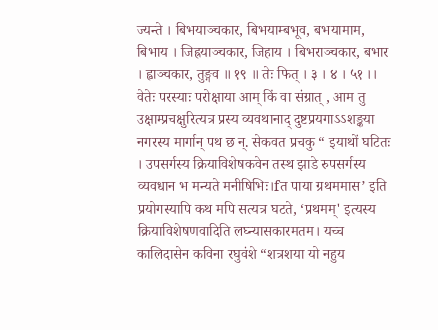ज्यन्ते । बिभयाञ्चकार, बिभयाम्बभूव, बभयामाम, बिभाय । जिह्रयाञ्चकार, जिहाय । बिभराञ्चकार, बभार । ह्वाञ्चकार, तुङ्गव ॥ १९ ॥ तेः फित् । ३ । ४ । ५१ ।। वेतेः परस्याः परोक्षाया आम् किं वा संग्रात् , आम तु उक्षाम्प्रचक्षुरित्यत्र प्रस्य व्यवथानाद् दुष्टप्रयगाऽऽशङ्कया नगरस्य मार्गान् पथ छ न्. सेकवत प्रचकु “ इयाथों घटितः । उपसर्गस्य क्रियाविशेषकवेन तस्थ झाडे रुपसर्गस्य व्यवधान भ मन्यते मनीषिभिः।fत पाया ग्रथममास’ इति प्रयोगस्यापि कथ मपि सत्यत्र घटते, ‘प्रथमम्' इत्यस्य क्रियाविशेषणवादिति लघ्न्यासकारमतम। यच्च कालिदासेन कविना रघुवंशे “शत्रशया यो नहुय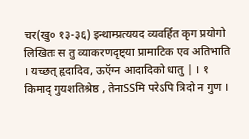चर(खु० १३-३६) इन्थाम्प्रत्ययद व्यवर्हित कृग प्रयोगो लिखितः स तु व्याकरणदृष्ट्या प्रामाटिक एव अतिभाति । यच्छत् हृदादिव, ऊऍग्न आदादिको धातु | । १ किमाद् गुयशतिश्रेष्ठ , तेनाSSमि परेऽपि त्रिदो न गुण ।